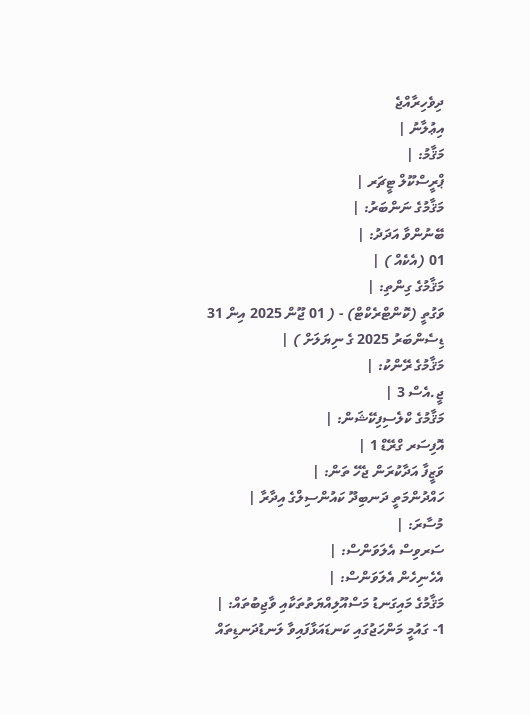ދިވެހިރާއްޖެ
އިޢުލާނު |
މަޤާމު: |
ޕްރީސްކޫލް ޓީޗަރ |
މަޤާމުގެ ނަންބަރު: |
ބޭނުންވާ އަދަދު: |
01 (އެކެއް ) |
މަޤާމުގެ ގިންތި: |
ވަގުތީ (ކޮންޓްރެކްޓް) - ( 01 ޖޫން 2025 އިން 31 ޑިސެންބަރު 2025 ގެ ނިޔަލަށް ) |
މަޤާމުގެ ރޭންކު: |
ޖީ.އެސް 3 |
މަޤާމުގެ ކްލެސިފިކޭޝަން: |
އޮފިސަރ ގްރޭޑް 1 |
ވަޒީފާ އަދާކުރަން ޖެހޭ ތަން: |
ހައްދުންމަތީ ދަނބިދޫ ކައުންސިލްގެ އިދާރާ |
މުސާރަ: |
ސަރވިސް އެލަވަންސް: |
އެހެނިހެން އެލަވަންސް: |
މަޤާމުގެ މައިގަނޑު މަސްއޫލިއްޔަތުތަކާއި ވާޖިބުތައް: |
1- ގައުމީ މަންހަޖުގައި ކަނޑައަޅާފައިވާ ލަނޑުދަނޑިތައް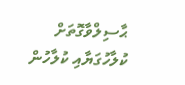ޙާސިލްވާގޮތަށް ކުލާހުގަޔާއި ކުލާހުން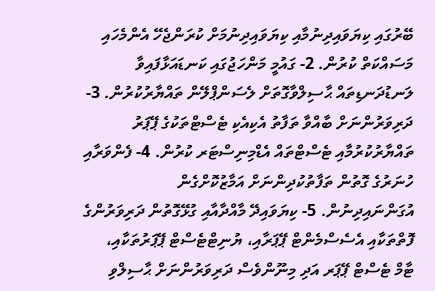ބޭރުގައި ކިޔަވައިދިނުމާއި ކިޔަވައިދިނުމަށް ކުރަންޖެހޭ އެންމެހައި މަސައްކަތް ކުރުން. 2- ގައުމީ މަންހަޖުގައި ކަނޑައަޅާފައިވާ ލަނޑުދަނޑިތައް ޙާސިލްވާގޮތަށް ލެސަންޕްލޭން ތައްޔާރުކުރުން. 3- ދަރިވަރުންނަށް ބާއްވާ ތަފާތު އެކިއެކި ޓެސްޓްތަކުގެ ޕޭޕަރު ތައްޔާރުކުރުމާއި ޓެސްޓްތައް އެޑްމިނިސްޓަރ ކުރުން. 4- ފެންވަރާއި ހުނަރުގެ ގޮތުން ތަފާތުކުދިންނަށް އަމާޒުކޮށްގެން އުގަންނައިދިނުން. 5- ކިޔަވައިދޭ މާއްދާއާއި ގުޅޭގޮތުން ދަރިވަރުންގެ ފޮތްތަކާއި އެސެސްމެންޓް ޕޭޕަރާއި، ޔުނިޓްޓެސްޓް ޕޭޕަރުތަކާއި، ޓާމް ޓެސްޓް ޕޭޕަރ އަދި މިނޫންވެސް ދަރިވަރުންނަށް ޙާސިލްވި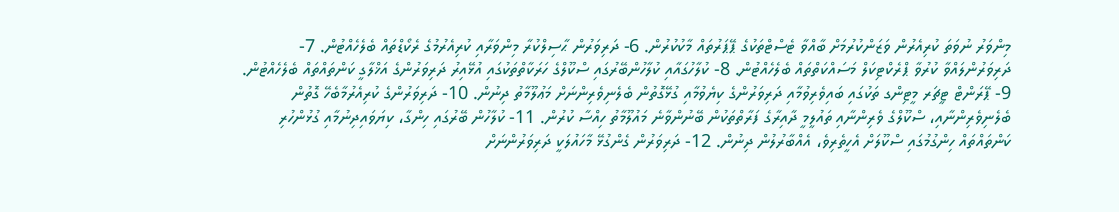މިންވަރު ނުވަތަ ކުރިއެރުން ވަޒަންކުރުމަށް ބާއްވާ ޓެސްޓްތަކުގެ ޕޭޕަރުތައް މާކުކުރުން. 6- ދަރިވަރުން ޙާސިލްކުރާ މިންވަރާއި ކުރިއެރުމުގެ ރެކޯޑްތައް ބެލެހެއްޓުން. 7- ދަރިވަރުންލައްވާ ކުރުވާ ޕްރެކްޓިކަލް މަސައްކަތްތައް ބެލެހެއްޓުން. 8- ކުލާހުގައާއި ކުލާހުންބޭރުގައި ސްކޫލްގެ ހަރަކާތްތަކުގައި އުޅޭއިރު ދަރިވަރުންގެ އަޚްލާގީ ކަންތައްތައް ބެލެހެއްޓުން. 9- ޕޭރަންޓް ޓީޗަރ މީޓިންގ ތަކުގައި ބައިވެރިވުމާއި ދަރިވަރުންގެ ކިޔެވުމާއި ގުޅޭގޮތުން ބެލެނިވެރިންނަށް މަޢުލޫމާތު ދިނުން. 10- ދަރިވަރުންގެ ކުރިއެރުމާބެހޭ ގޮތުން ބެލެނިވެރިންނާއި، ސްކޫލްގެ ވެރިންނާއި ތައުލީމީ ދާއިރާގެ ފަރާތްތަކުން ބޭނުންވާނެ މައުލޫމާތު ހިއްސާ ކުރުން. 11- ކުލާހުން ބޭރުގައި ހިންގާ، ކިޔަވައިދިނުމާއި ގުޅުންހުރި ކަންތައްތައް ހިންގުމުގައި ސްކޫލަށް އެހީތެރިވެ، އެއްބާރުލުން ދިނުން. 12- ދަރިވަރުން ގެންގުޅޭ މާހައުލަކީ ދަރިވަރުންނަށް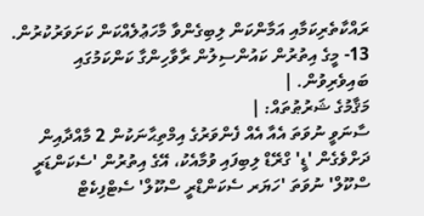ރައްކާތެރިކަމާއި އަމާންކަން ލިބިގެންވާ މާހަޢުލެއްކަން ކަށަވަރުކުރުން. 13- މީގެ އިތުރުން ކައުންސިލުން ރާވާހިންގާ ކަންކަމުގައި ބައިވެރިވުން. |
މަޤާމުގެ ޝަރުޠުތައް: |
ސާނަވީ ނުވަތަ އެއާ އެއް ފެންވަރުގެ އިމްތިޙާނަކުން 2 މާއްދާއިން ދަށްވެގެން 'ޑީ' ގްރޭޑް ލިބިފައި ވުމާއެކު، އޭގެ އިތުރުން 'ސެކަންޑަރީ ސްކޫލް' ނުވަތަ 'ހަޔަރ ސެކަންޑްރީ ސްކޫލް' ސެޓްފިކެޓް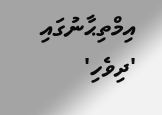އިމްތިޙާނުގައި 'ދިވެހި'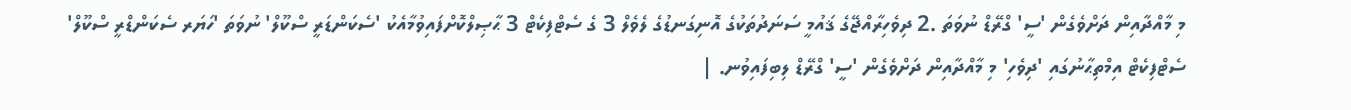މި މާއްދާއިން ދަށްވެގެން 'ސީ' ގްރޭޑް ނުވަތަ .2 ދިވެހިރާއްޖޭގެ ޤައުމީ ސަނަދުތަކުގެ އޮނިގަނޑުގެ ލެވެލް 3 ގެ ސެޓްފިކެޓް 3 ޙާޞިލްކޮށްފައިވުމާއެކު 'ސެކަންޑަރީ ސްކޫލް' ނުވަތަ 'ހަޔަރ ސެކަންޑްރީ ސްކޫލް' ސެޓްފިކެޓް އިމްތިޙާނުގައި 'ދިވެހި' މި މާއްދާއިން ދަށްވެގެން 'ސީ' ގްރޭޑް ލިބިފައިވުނ. |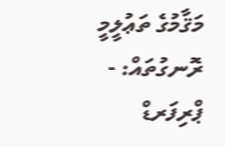މަޤާމުގެ ތަޢުލީމީ ރޮނގުތައް: - ޕްރިފަރޑް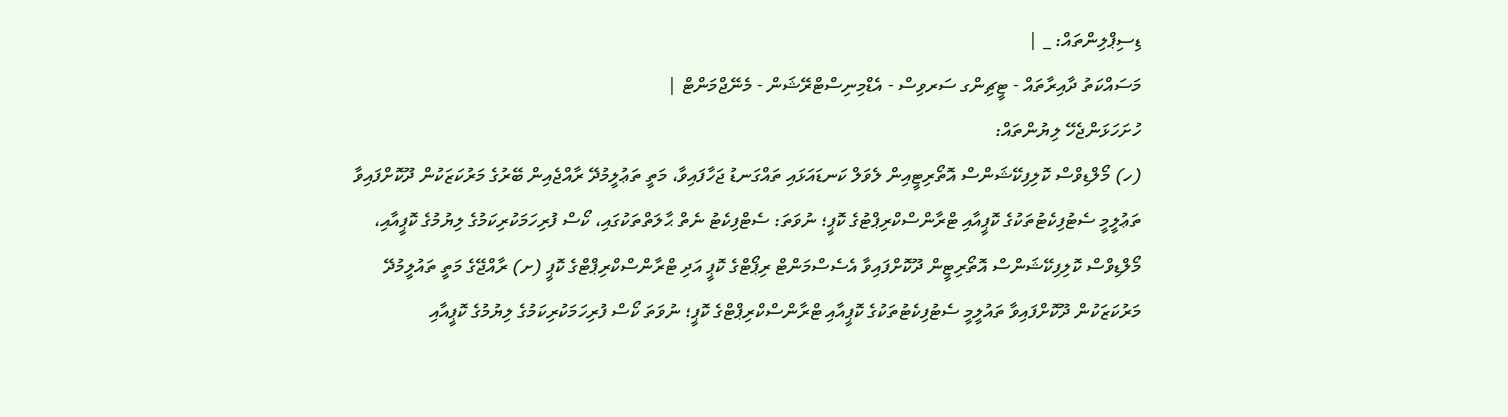ޑިސިޕްލިންތައް: _ |
މަސައްކަތު ދާއިރާތައް - ޓީޗިންގ ސަރވިސް - އެޑްމިނިސްޓްރޭޝަން - މެނޭޖްމަންޓް |
ހުށަހަޅަންޖެހޭ ލިޔުންތައް:
(ހ) މޯލްޑިވްސް ކޮލިފިކޭޝަންސް އޮތޯރިޓީއިން ލެވަލް ކަނޑައަޅައި ތައްގަނޑު ޖަހާފައިވާ، މަތީ ތަޢުލީމުދޭ ރާއްޖެއިން ބޭރުގެ މަރުކަޒަކުން ދޫކޮށްފައިވާ ތަޢުލީމީ ސެޓުފިކެޓުތަކުގެ ކޮޕީއާއި ޓްރާންސްކްރިޕްޓުގެ ކޮޕީ؛ ނުވަތަ: ސެޓްފިކެޓު ނެތް ޙާލަތްތަކުގައި، ކޯސް ފުރިހަމަކުރިކަމުގެ ލިޔުމުގެ ކޮޕީއާއި، މޯލްޑިވްސް ކޮލިފިކޭޝަންސް އޮތޯރިޓީން ދޫކޮށްފައިވާ އެސެސްމަންޓް ރިޕޯޓްގެ ކޮޕީ އަދި ޓްރާންސްކްރިޕްޓްގެ ކޮޕީ (ށ) ރާއްޖޭގެ މަތީ ތައުލީމުދޭ މަރުކަޒަކުން ދޫކޮށްފައިވާ ތައުލީމީ ސެޓުފިކެޓުތަކުގެ ކޮޕީއާއި ޓްރާންސްކްރިޕްޓްގެ ކޮޕީ؛ ނުވަތަ ކޯސް ފުރިހަމަކުރިކަމުގެ ލިޔުމުގެ ކޮޕީއާއި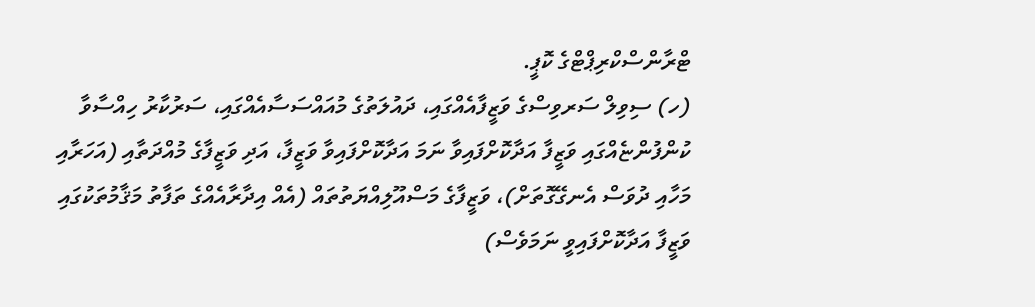ޓްރާންސްކްރިޕްޓްގެ ކޮޕީ.
(ހ) ސިވިލް ސަރވިސްގެ ވަޒީފާއެއްގައި، ދައުލަތުގެ މުއައްސަސާއެއްގައި، ސަރުކާރު ހިއްސާވާ ކުންފުންޏެއްގައި ވަޒީފާ އަދާކޮށްފައިވާ ނަމަ އަދާކޮށްފައިވާ ވަޒީފާ، އަދި ވަޒީފާގެ މުއްދަތާއި (އަހަރާއި މަހާއި ދުވަސް އެނގޭގޮތަށް)، ވަޒީފާގެ މަސްއޫލިއްޔަތުތައް (އެއް އިދާރާއެއްގެ ތަފާތު މަޤާމުތަކުގައި ވަޒީފާ އަދާކޮށްފައިވީ ނަމަވެސް)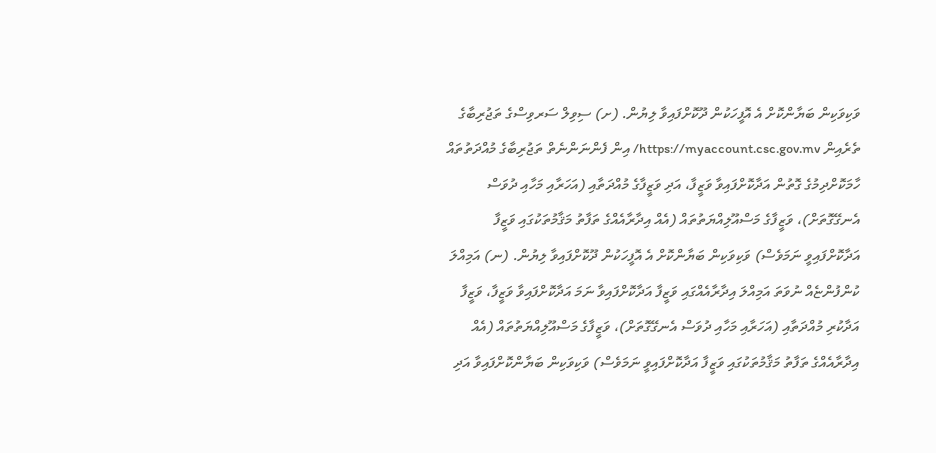ވަކިވަކިން ބަޔާންކޮށް އެ އޮފީހަކުން ދޫކޮށްފައިވާ ލިޔުން. (ށ) ސިވިލް ސަރވިސްގެ ތަޖުރިބާގެ ތެރެއިން https://myaccount.csc.gov.mv/ އިން ފެންނަންނެތް ތަޖުރިބާގެ މުއްދަތުތައް ހާމަކޮށްދިމުގެ ގޮތުން އަދާކޮށްފައިވާ ވަޒީފާ، އަދި ވަޒީފާގެ މުއްދަތާއި (އަހަރާއި މަހާއި ދުވަސް އެނގޭގޮތަށް)، ވަޒީފާގެ މަސްއޫލިއްޔަތުތައް (އެއް އިދާރާއެއްގެ ތަފާތު މަޤާމުތަކުގައި ވަޒީފާ އަދާކޮށްފައިވީ ނަމަވެސް) ވަކިވަކިން ބަޔާންކޮށް އެ އޮފީހަކުން ދޫކޮށްފައިވާ ލިޔުން. (ނ) އަމިއްލަ ކުންފުންޏެއް ނުވަތަ އަމިއްލަ އިދާރާއެއްގައި ވަޒީފާ އަދާކޮށްފައިވާ ނަމަ އަދާކޮށްފައިވާ ވަޒީފާ، ވަޒީފާ އަދާކުރި މުއްދަތާއި (އަހަރާއި މަހާއި ދުވަސް އެނގޭގޮތަށް)، ވަޒީފާގެ މަސްއޫލިއްޔަތުތައް (އެއް އިދާރާއެއްގެ ތަފާތު މަޤާމުތަކުގައި ވަޒީފާ އަދާކޮށްފައިވީ ނަމަވެސް) ވަކިވަކިން ބަޔާންކޮށްފައިވާ އަދި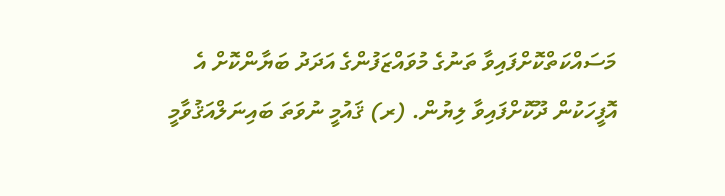މަސައްކަތްކޮށްފައިވާ ތަނުގެ މުވައްޒަފުންގެ އަދަދު ބަޔާންކޮށް އެ އޮފީހަކުން ދޫކޮށްފައިވާ ލިޔުން. (ރ) ޤައުމީ ނުވަތަ ބައިނަލްއަޤުވާމީ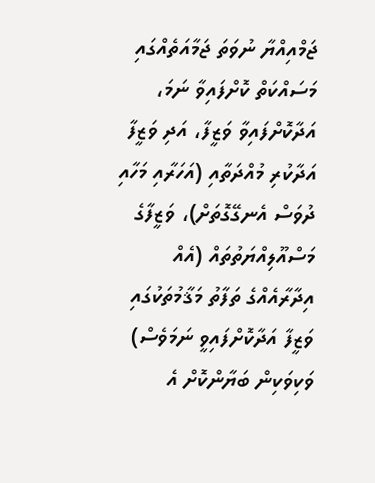ޖަމްއިއްޔާ ނުވަތަ ޖަމާއަތެއްގައި މަސައްކަތް ކޮށްފައިވާ ނަމަ، އަދާކޮށްފައިވާ ވަޒީފާ، އަދި ވަޒީފާ އަދާކުރި މުއްދަތާއި (އަހަރާއި މަހާއި ދުވަސް އެނގޭގޮތަށް)، ވަޒީފާގެ މަސްއޫލިއްޔަތުތައް (އެއް އިދާރާއެއްގެ ތަފާތު މަޤާމުތަކުގައި ވަޒީފާ އަދާކޮށްފައިވީ ނަމަވެސް) ވަކިވަކިން ބަޔާންކޮށް އެ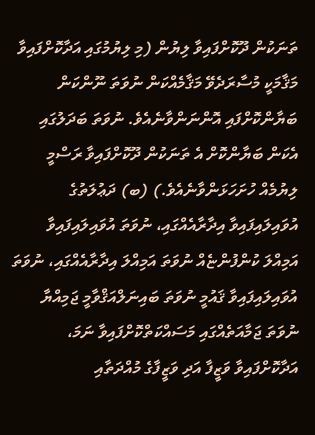ތަނަކުން ދޫކޮށްފައިވާ ލިޔުން (މި ލިޔުމުގައި އަދާކޮށްފައިވާ މަޤާމަކީ މުސާރަދެވޭ މަޤާމެއްކަން ނުވަތަ ނޫންކަން ބަޔާންކޮށްފައި އޮންނަންވާނެއެވެ. ނުވަތަ ބަދަލުގައި އެކަން ބަޔާންކޮށް އެ ތަނަކުން ދޫކޮށްފައިވާ ރަސްމީ ލިޔުމެއް ހުށަހަޅަންވާނެއެވެ.) (ބ) ދަޢުލަތުގެ އުވައިލައިފައިވާ އިދާރާއެއްގައި، ނުވަތަ އުވައިލައިފައިވާ އަމިއްލަ ކުންފުންޏެއް ނުވަތަ އަމިއްލަ އިދާރާއެއްގައި، ނުވަތަ އުވައިލައިފައިވާ ޤައުމީ ނުވަތަ ބައިނަލްއަޤްވާމީ ޖަމިއްޔާ ނުވަތަ ޖަމާއަތެއްގައި މަސައްކަތްކޮށްފައިވާ ނަމަ، އަދާކޮށްފައިވާ ވަޒީފާ އަދި ވަޒީފާގެ މުއްދަތާއި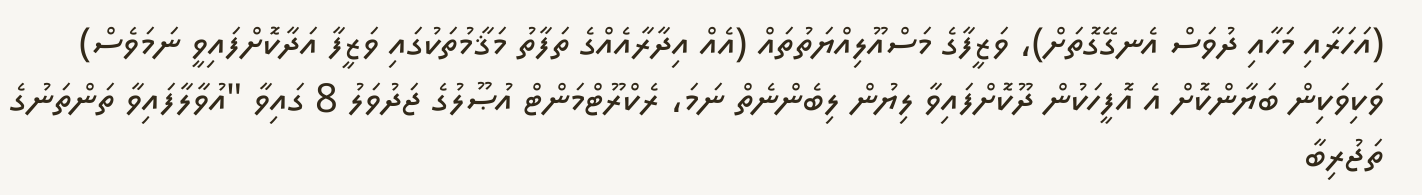(އަހަރާއި މަހާއި ދުވަސް އެނގޭގޮތަށް)، ވަޒީފާގެ މަސްއޫލިއްޔަތުތައް (އެއް އިދާރާއެއްގެ ތަފާތު މަޤާމުތަކުގައި ވަޒީފާ އަދާކޮށްފައިވީ ނަމަވެސް) ވަކިވަކިން ބަޔާންކޮށް އެ އޮފީހަކުން ދޫކޮށްފައިވާ ލިޔުން ލިބެންނެތް ނަމަ، ރެކްރޫޓްމަންޓް އުޞޫލުގެ ޖަދުވަލު 8 ގައިވާ "އުވާލާފައިވާ ތަންތަނުގެ ތަޖުރިބާ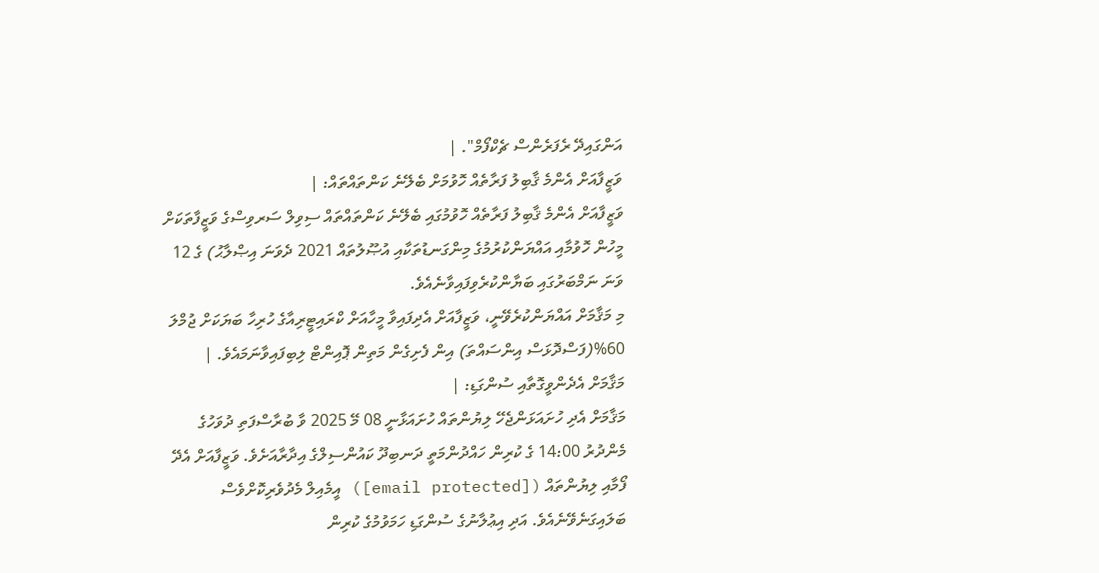އަންގައިދޭ ރެފަރެންސް ޗެކްފޯމް". |
ވަޒީފާއަށް އެންމެ ޤާބިލު ފަރާތެއް ހޮވުމަށް ބެލޭނެ ކަންތައްތައް: |
ވަޒީފާއަށް އެންމެ ޤާބިލު ފަރާތެއް ހޮވުމުގައި ބެލޭނެ ކަންތައްތައް ސިވިލް ސަރވިސްގެ ވަޒީފާތަކަށް މީހުން ހޮވުމާއި އައްޔަންކުރުމުގެ މިންގަނޑުތަކާއި އުޞޫލުތައް 2021 ދެވަނަ އިޞްލާޙު) ގެ 12 ވަނަ ނަމްބަރުގައި ބަޔާންކުރެވިފައިވާނެއެވެ.
މި މަޤާމަށް އައްޔަންކުރެވޭނީ، ވަޒީފާއަށް އެދިފައިވާ މީހާއަށް ކްރައިޓީރިއާގެ ހުރިހާ ބަޔަކަށް ޖުމްލަ 60%(ފަސްދޮޅަސް އިންސައްތަ) އިން ފެށިގެން މަތިން ޕޮއިންޓް ލިބިފައިވާނަމައެވެ. |
މަޤާމަށް އެދެންވީގޮތާއި ސުންގަޑި: |
މަޤާމަށް އެދި ހުށައަޅަންޖެހޭ ލިޔުންތައް ހުށައަޅާނީ 08 މޭ 2025 ވާ ބުރާސްފަތި ދުވަހުގެ މެންދުރު 14:00 ގެ ކުރިން ހައްދުންމަތީ ދަނބިދޫ ކައުންސިލްގެ އިދާރާއަށެވެ. ވަޒީފާއަށް އެދޭ ފޯމާއި ލިޔުންތައް ([email protected]) އީމެއިލް މެދުވެރިކޮށްވެސް ބަލައިގަނެވޭނެއެވެ. އަދި އިޢުލާނުގެ ސުންގަޑި ހަމަވުމުގެ ކުރިން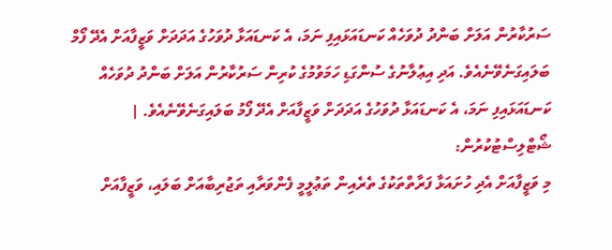ސަރުކާރުން އަލަށް ބަންދު ދުވަހެއް ކަނޑައަޅައިފި ނަމަ، އެ ކަނޑައަޅާ ދުވަހުގެ އަދަދަށް ވަޒީފާއަށް އެދޭ ފޯމް ބަލައިގަނެވޭނެއެވެ. އަދި އިޢުލާނުގެ ސުންގަޑި ހަމަވުމުގެ ކުރިން ސަރުކާރުން އަލަށް ބަންދު ދުވަހެއް ކަނޑައަޅައިފި ނަމަ، އެ ކަނޑައަޅާ ދުވަހުގެ އަދަދަށް ވަޒީފާއަށް އެދޭ ފޯމު ބަލައިގަނެވޭނެއެވެ. |
ޝޯޓްލިސްޓުކުރުން:
މި ވަޒީފާއަށް އެދި ހުށައަޅާ ފަރާތްތަކުގެ ތެރެއިން ތަޢުލީމީ ފެންވަރާއި ތަޖުރިބާއަށް ބަލައި، ވަޒީފާއަށް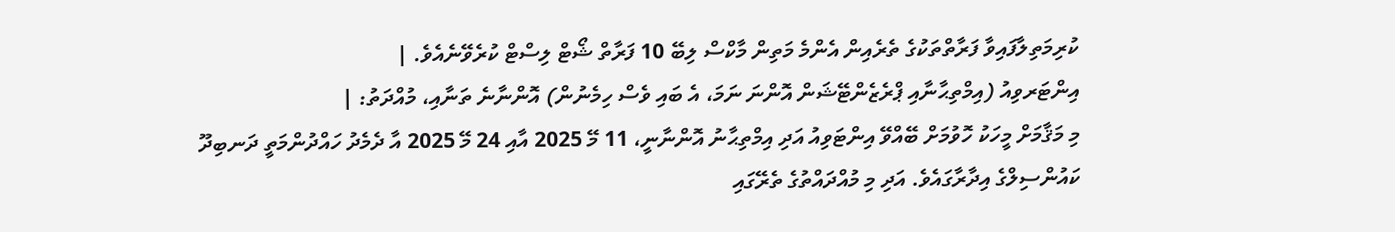ކުރިމަތިލާފައިވާ ފަރާތްތަކުގެ ތެރެއިން އެންމެ މަތިން މާކްސް ލިބޭ 10 ފަރާތް ޝޯޓް ލިސްޓް ކުރެވޭނެއެވެ. |
އިންޓަރވިއު (އިމްތިޙާނާއި ޕްރެޒެންޓޭޝަން އޮންނަ ނަމަ، އެ ބައި ވެސް ހިމެނުން) އޮންނާނެ ތަނާއި، މުއްދަތު: |
މި މަޤާމަށް މީހަކު ހޮވުމަށް ބޭއްވޭ އިންޓަވިއު އަދި އިމްތިޙާނު އޮންނާނީ، 11 މޭ 2025 އާއި 24 މޭ 2025 އާ ދެމެދު ހައްދުންމަތީ ދަނބިދޫ ކައުންސިލްގެ އިދާރާގައެވެ. އަދި މި މުއްދައްތުގެ ތެރޭގައި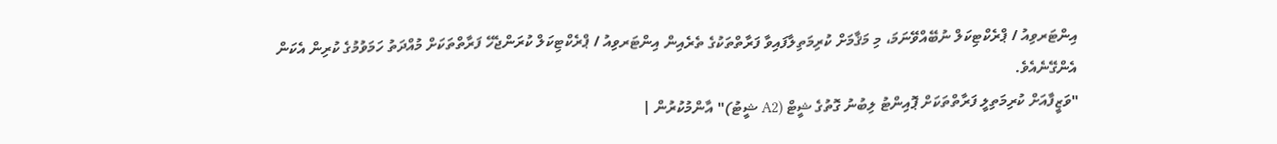އިންޓަރވިއު / ޕްރެކްޓިކަލް ނުބޭއްވޭނަމަ، މި މަޤާމަށް ކުރިމަތިލާފައިވާ ފަރާތްތަކުގެ ތެރެއިން އިންޓަރވިއު / ޕްރެކްޓިކަލް ކުރަންޖެހޭ ފަރާތްތަކަށް މުއްދަތު ހަމަވުމުގެ ކުރިން އެކަން އެންގޭނެއެވެ.
"ވަޒީފާއަށް ކުރިމަތިލީ ފަރާތްތަކަށް ޕޮއިންޓު ލިބުނު ގޮތުގެ ޝީޓް (A2 ޝީޓު)" އާންމުކުރުން |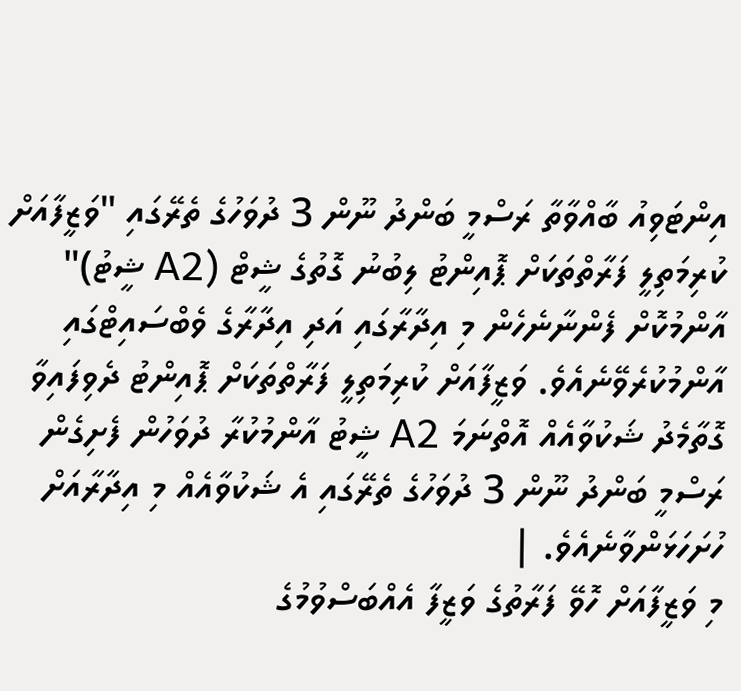އިންޓަވިއު ބާއްވާތާ ރަސްމީ ބަންދު ނޫން 3 ދުވަހުގެ ތެރޭގައި "ވަޒީފާއަށް ކުރިމަތިލީ ފަރާތްތަކަށް ޕޮއިންޓު ލިބުނު ގޮތުގެ ޝީޓް (A2 ޝީޓު)" އާންމުކޮށް ފެންނާނެހެން މި އިދާރާގައި އަދި އިދާރާގެ ވެބްސައިޓްގައި އާންމުކުރެވޭނެއެވެ. ވަޒީފާއަށް ކުރިމަތިލީ ފަރާތްތަކަށް ޕޮއިންޓު ދެވިފައިވާ ގޮތާމެދު ޝަކުވާއެއް އޮތްނަމަ A2 ޝީޓު އާންމުކުރާ ދުވަހުން ފެށިގެން ރަސްމީ ބަންދު ނޫން 3 ދުވަހުގެ ތެރޭގައި އެ ޝަކުވާއެއް މި އިދާރާއަށް ހުށަހަޅަންވާނެއެވެ. |
މި ވަޒީފާއަށް ހޮވޭ ފަރާތުގެ ވަޒީފާ އެއްބަސްވުމުގެ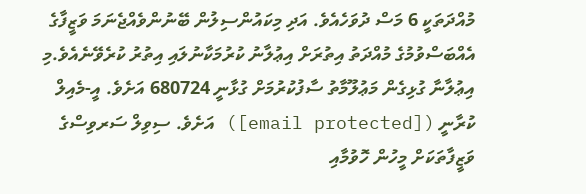މުއްދަތަކީ 6 މަސް ދުވަހެއެވެ. އަދި މިކައުންސިލުން ބޭނުންވެއްޖެނަމަ ވަޒީފާގެ އެއްބަސްވުމުގެ މުއްދަތު އިތުރަށް އިޢުލާނު ކުރުމަކާނުލައި އިތުރު ކުރެވޭނެއެވެ.މި އިޢުލާނާ ގުޅިގެން މަޢުލޫމާތު ސާފުކުރުމަށް ގުޅާނީ 680724 އަށެވެ. އީ-މެއިލް ކުރާނީ ([email protected]) އަށެވެ. ސިވިލް ސަރވިސްގެ ވަޒީފާތަކަށް މީހުން ހޮވުމާއި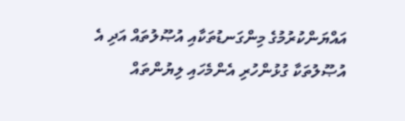އައްޔަންކުރުމުގެ މިންގަނޑުތަކާއި އުޞޫލުތައް އަދި އެ އުޞޫލުތަކާ ގުޅުންހުރި އެންމެހައި ލިޔުންތައް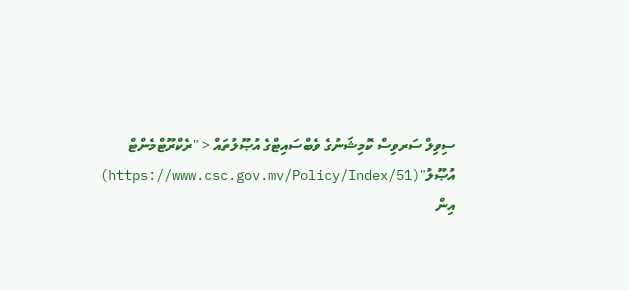ސިވިލް ސަރވިސް ކޮމިޝަނުގެ ވެބްސައިޓްގެ އުޞޫލުތައް < "ރެކްރޫޓްމެންޓް އުޞޫލު"(https://www.csc.gov.mv/Policy/Index/51) އިން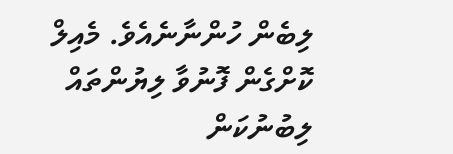ލިބެން ހުންނާނެއެވެ. މެއިލް ކޮށްގެން ފޮނުވާ ލިޔުންތައް ލިބުނުކަން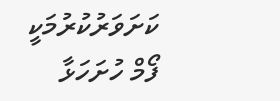ކަށަވަރުކުރުމަކީ ފޯމް ހުށަހަޅާ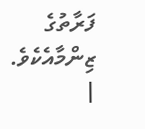ފަރާތުގެ ޒިންމާއެކެވެ. |